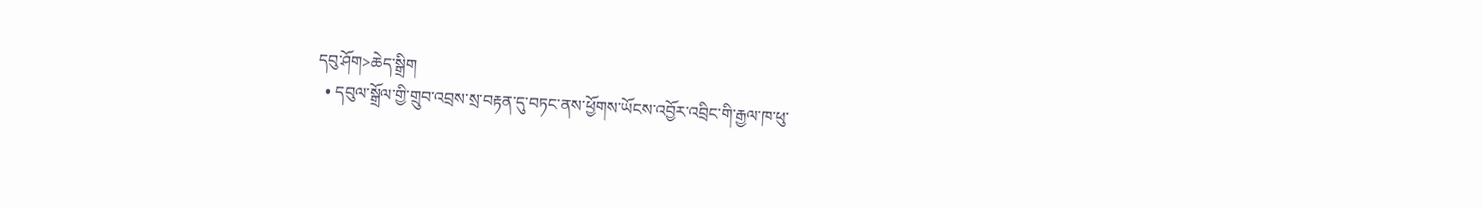དབུ་ཤོག>ཆེད་སྒྲིག
  • དབུལ་སྒྲོལ་གྱི་གྲུབ་འབྲས་སྲ་བརྟན་དུ་བཏང་ནས་ཕྱོགས་ཡོངས་འབྱོར་འབྲིང་གི་རྒྱལ་ཁ་ཕུ་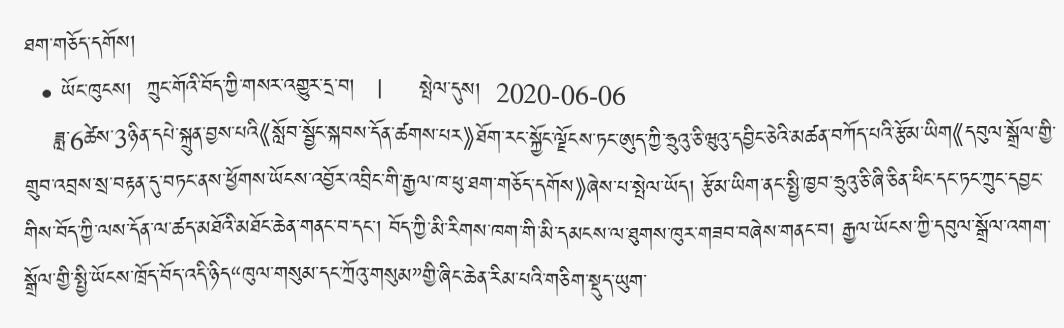ཐག་གཅོད་དགོས།
  • ཡོང་ཁུངས།  ཀྲུང་གོའི་བོད་ཀྱི་གསར་འགྱུར་དྲ་བ།   |     སྤེལ་དུས།  2020-06-06
    ཟླ་6ཚེས་3ཉིན་དཔེ་སྐྲུན་བྱས་པའི《སློབ་སྦྱོང་སྐབས་དོན་ཚགས་པར》ཐོག་རང་སྐྱོང་ལྗོངས་ཏང་ཨུད་ཀྱི་ཧྲུའུ་ཅི་ཝུའུ་དབྱིང་ཅེའི་མཚན་བཀོད་པའི་རྩོམ་ཡིག《དབུལ་སྒྲོལ་གྱི་གྲུབ་འབྲས་སྲ་བརྟན་དུ་བཏང་ནས་ཕྱོགས་ཡོངས་འབྱོར་འབྲིང་གི་རྒྱལ་ཁ་ཕུ་ཐག་གཅོད་དགོས》ཞེས་པ་སྤེལ་ཡོད། རྩོམ་ཡིག་ནང་སྤྱི་ཁྱབ་ཧྲུའུ་ཅི་ཞི་ཅིན་ཕིང་དང་ཏང་ཀྲུང་དབྱང་གིས་བོད་ཀྱི་ལས་དོན་ལ་ཚད་མཐོའི་མཐོང་ཆེན་གནང་བ་དང་། བོད་ཀྱི་མི་རིགས་ཁག་གི་མི་དམངས་ལ་ཐུགས་ཁུར་གཟབ་བཞེས་གནང་བ། རྒྱལ་ཡོངས་ཀྱི་དབུལ་སྒྲོལ་འགག་སྒྲོལ་གྱི་སྤྱི་ཡོངས་ཁྲོད་བོད་འདི་ཉིད“ཁུལ་གསུམ་དང་ཀྲོའུ་གསུམ”གྱི་ཞིང་ཆེན་རིམ་པའི་གཅིག་སྡུད་ཡུག་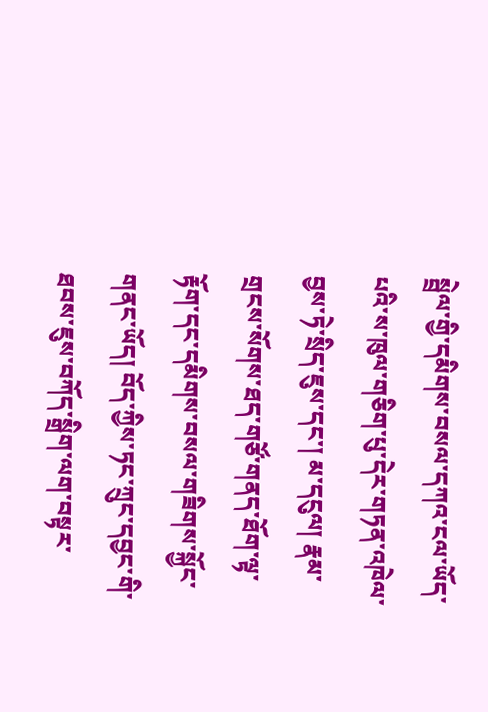སྦྲེལ་གྱི་དམིགས་བསལ་དཀའ་ངལ་ཡོད་པའི་ས་ཁུལ་གཅིག་པུ་དེར་གཏན་འཁེལ་བྱས་ཏེ་སྲིད་ཇུས་དང་། མ་དངུལ། རྣམ་གྲངས་སོགས་ཐད་གཙོ་གནད་ཐོག་ལྟ་རྟོག་དང་དམིགས་བསལ་གཟིགས་སྐྱོང་གནང་ཡོད། བོད་ཀྱིས་ཏང་ཀྲུང་དབྱང་གི་ཐབས་ཇུས་བཀོད་སྒྲིག་ལག་བསྟར་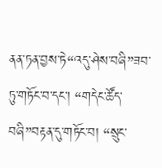ནན་ཏན་བྱས་ཏེ“འདུ་ཤེས་བཞི”ཟབ་ཏུ་གཏོང་བ་དང་། “གདེང་ཚོད་བཞི”བརྟན་དུ་གཏོང་བ། “སྲུང་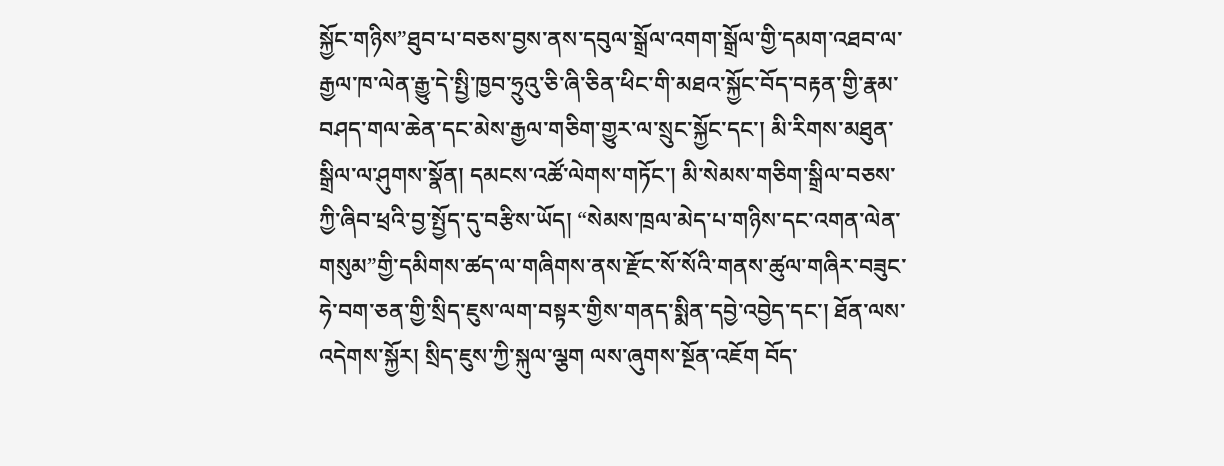སྐྱོང་གཉིས”ཐུབ་པ་བཅས་བྱས་ནས་དབུལ་སྒྲོལ་འགག་སྒྲོལ་གྱི་དམག་འཐབ་ལ་རྒྱལ་ཁ་ལེན་རྒྱུ་དེ་སྤྱི་ཁྱབ་ཧྲུའུ་ཅི་ཞི་ཅིན་ཕིང་གི་མཐའ་སྐྱོང་བོད་བརྟན་གྱི་རྣམ་བཤད་གལ་ཆེན་དང་མེས་རྒྱལ་གཅིག་གྱུར་ལ་སྲུང་སྐྱོང་དང་། མི་རིགས་མཐུན་སྒྲིལ་ལ་ཤུགས་སྣོན། དམངས་འཚོ་ལེགས་གཏོང་། མི་སེམས་གཅིག་སྒྲིལ་བཅས་ཀྱི་ཞིབ་ཕྲའི་བྱ་སྤྱོད་དུ་བརྩིས་ཡོད། “སེམས་ཁྲལ་མེད་པ་གཉིས་དང་འགན་ལེན་གསུམ”གྱི་དམིགས་ཚད་ལ་གཞིགས་ནས་རྫོང་སོ་སོའི་གནས་ཚུལ་གཞིར་བཟུང་ཧེ་བག་ཅན་གྱི་སྲིད་ཇུས་ལག་བསྟར་གྱིས་གནད་སྨིན་དབྱེ་འབྱེད་དང་། ཐོན་ལས་འདེགས་སྐྱོར། སྲིད་ཇུས་ཀྱི་སྐུལ་ལྕག ལས་ཞུགས་སྔོན་འཇོག བོད་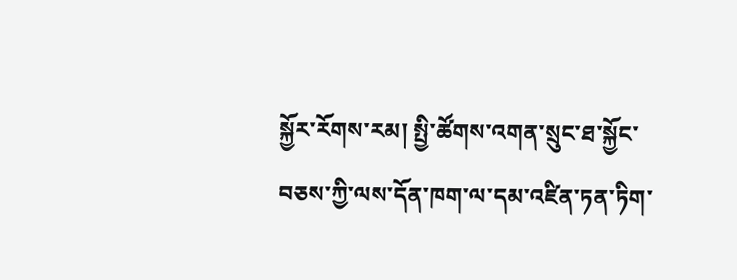སྐྱོར་རོགས་རམ། སྤྱི་ཚོགས་འགན་སྲུང་ཐ་སྐྱོང་བཅས་ཀྱི་ལས་དོན་ཁག་ལ་དམ་འཛིན་ཏན་ཏིག་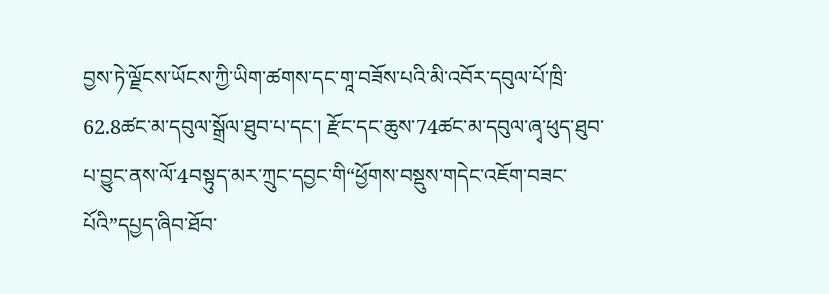བྱས་ཏེ་ལྗོངས་ཡོངས་ཀྱི་ཡིག་ཚགས་དང་གཱ་བཟོས་པའི་མི་འབོར་དབུལ་པོ་ཁྲི་62.8ཚང་མ་དབུལ་སྒྲོལ་ཐུབ་པ་དང་། རྫོང་དང་ཆུས་74ཚང་མ་དབུལ་ཞྭ་ཕུད་ཐུབ་པ་བྱུང་ནས་ལོ་4བསྟུད་མར་ཀྲུང་དབྱང་གི“ཕྱོགས་བསྡུས་གདེང་འཇོག་བཟང་པོའི”དཔྱད་ཞིབ་ཐོབ་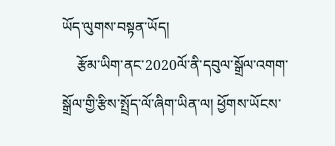ཡོད་ལུགས་བསྟན་ཡོད།
    རྩོམ་ཡིག་ནང་2020ལོ་ནི་དབུལ་སྒྲོལ་འགག་སྒྲོལ་གྱི་རྩིས་སྤྲོད་ལོ་ཞིག་ཡིན་ལ། ཕྱོགས་ཡོངས་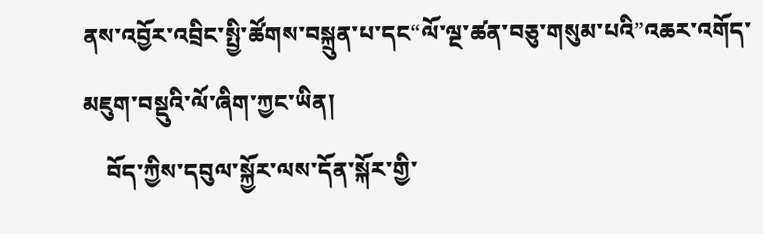ནས་འབྱོར་འབྲིང་སྤྱི་ཚོགས་བསྐྲུན་པ་དང“ལོ་ལྔ་ཚན་བཅུ་གསུམ་པའི”འཆར་འགོད་མཇུག་བསྡུའི་ལོ་ཞིག་ཀྱང་ཡིན།
    བོད་ཀྱིས་དབུལ་སྐྱོར་ལས་དོན་སྐོར་གྱི་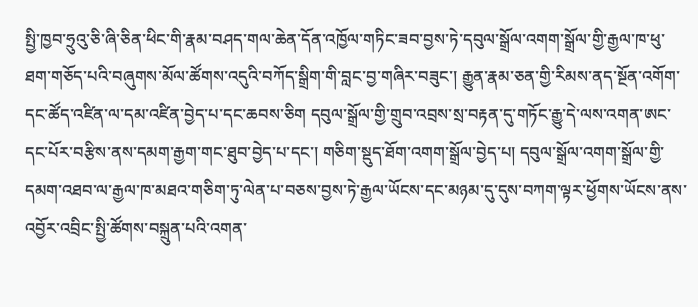སྤྱི་ཁྱབ་ཧྲུའུ་ཅི་ཞི་ཅིན་ཕིང་གི་རྣམ་བཤད་གལ་ཆེན་དོན་འཁྱོལ་གཏིང་ཟབ་བྱས་ཏེ་དབུལ་སྒྲོལ་འགག་སྒྲོལ་གྱི་རྒྱལ་ཁ་ཕུ་ཐག་གཅོད་པའི་བཞུགས་མོལ་ཚོགས་འདུའི་བཀོད་སྒྲིག་གི་བླང་བྱ་གཞིར་བཟུང་། རྒྱུན་རྣམ་ཅན་གྱི་རིམས་ནད་སྔོན་འགོག་དང་ཚོད་འཛིན་ལ་དམ་འཛིན་བྱེད་པ་དང་ཆབས་ཅིག དབུལ་སྒྲོལ་གྱི་གྲུབ་འབྲས་སྲ་བརྟན་དུ་གཏོང་རྒྱུ་དེ་ལས་འགན་ཨང་དང་པོར་བརྩིས་ནས་དམག་རྒྱག་གང་ཐུབ་བྱེད་པ་དང་། གཅིག་སྡུད་ཐོག་འགག་སྒྲོལ་བྱེད་པ། དབུལ་སྒྲོལ་འགག་སྒྲོལ་གྱི་དམག་འཐབ་ལ་རྒྱལ་ཁ་མཐའ་གཅིག་ཏུ་ལེན་པ་བཅས་བྱས་ཏེ་རྒྱལ་ཡོངས་དང་མཉམ་དུ་དུས་བཀག་ལྟར་ཕྱོགས་ཡོངས་ནས་འབྱོར་འབྲིང་སྤྱི་ཚོགས་བསྐྲུན་པའི་འགན་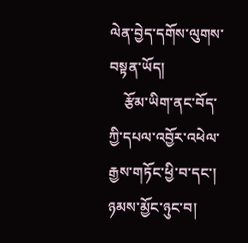ལེན་བྱེད་དགོས་ལུགས་བསྟན་ཡོད།
    རྩོམ་ཡིག་ནང་བོད་ཀྱི་དཔལ་འབྱོར་འཕེལ་རྒྱས་གཏོང་ཕྱི་བ་དང་། ཉམས་མྱོང་ཉུང་བ།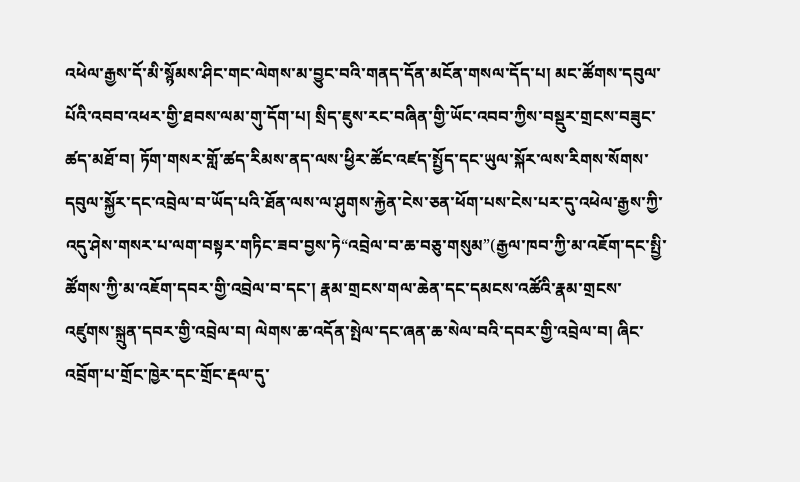འཕེལ་རྒྱས་དོ་མི་སྙོམས་ཤིང་གང་ལེགས་མ་བྱུང་བའི་གནད་དོན་མངོན་གསལ་དོད་པ། མང་ཚོགས་དབུལ་པོའི་འབབ་འཕར་གྱི་ཐབས་ལམ་གུ་དོག་པ། སྲིད་ཇུས་རང་བཞིན་གྱི་ཡོང་འབབ་ཀྱིས་བསྡུར་གྲངས་བཟུང་ཚད་མཐོ་བ། ཏོག་གསར་གློ་ཚད་རིམས་ནད་ལས་ཕྱིར་ཚོང་འཛད་སྤྱོད་དང་ཡུལ་སྐོར་ལས་རིགས་སོགས་དབུལ་སྐྱོར་དང་འབྲེལ་བ་ཡོད་པའི་ཐོན་ལས་ལ་ཤུགས་རྐྱེན་ངེས་ཅན་ཕོག་པས་ངེས་པར་དུ་འཕེལ་རྒྱས་ཀྱི་འདུ་ཤེས་གསར་པ་ལག་བསྟར་གཏིང་ཟབ་བྱས་ཏེ“འབྲེལ་བ་ཆ་བཅུ་གསུམ”(རྒྱལ་ཁབ་ཀྱི་མ་འཇོག་དང་སྤྱི་ཚོགས་ཀྱི་མ་འཇོག་དབར་གྱི་འབྲེལ་བ་དང་། རྣམ་གྲངས་གལ་ཆེན་དང་དམངས་འཚོའི་རྣམ་གྲངས་འཛུགས་སྐྲུན་དབར་གྱི་འབྲེལ་བ། ལེགས་ཆ་འདོན་སྤེལ་དང་ཞན་ཆ་སེལ་བའི་དབར་གྱི་འབྲེལ་བ། ཞིང་འབྲོག་པ་གྲོང་ཁྱེར་དང་གྲོང་རྡལ་དུ་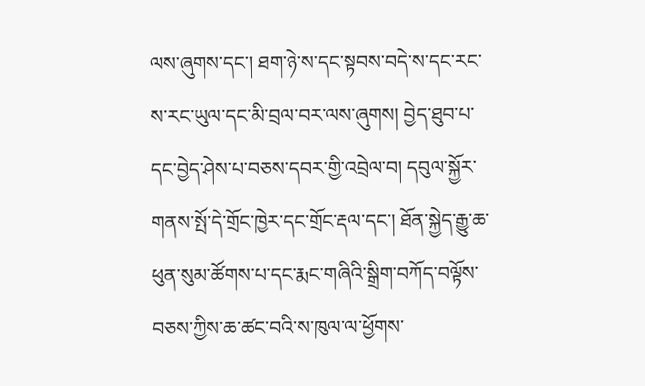ལས་ཞུགས་དང་། ཐག་ཉེ་ས་དང་སྟབས་བདེ་ས་དང་རང་ས་རང་ཡུལ་དང་མི་བྲལ་བར་ལས་ཞུགས། བྱེད་ཐུབ་པ་དང་བྱེད་ཤེས་པ་བཅས་དབར་གྱི་འབྲེལ་བ། དབུལ་སྐྱོར་གནས་སྤོ་དེ་གྲོང་ཁྱེར་དང་གྲོང་རྡལ་དང་། ཐོན་སྐྱེད་རྒྱུ་ཆ་ཕུན་སུམ་ཚོགས་པ་དང་རྨང་གཞིའི་སྒྲིག་བཀོད་བལྟོས་བཅས་ཀྱིས་ཆ་ཚང་བའི་ས་ཁུལ་ལ་ཕྱོགས་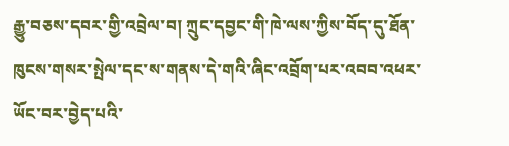རྒྱུ་བཅས་དབར་གྱི་འབྲེལ་བ། ཀྲུང་དབྱང་གི་ཁེ་ལས་ཀྱིས་བོད་དུ་ཐོན་ཁུངས་གསར་སྤེལ་དང་ས་གནས་དེ་གའི་ཞིང་འབྲོག་པར་འབབ་འཕར་ཡོང་བར་བྱེད་པའི་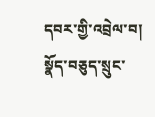དབར་གྱི་འབྲེལ་བ། སྣོད་བཅུད་སྲུང་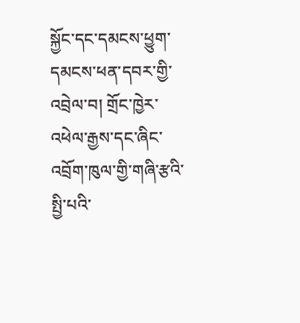སྐྱོང་དང་དམངས་ཕྱུག་དམངས་ཕན་དབར་གྱི་འབྲེལ་བ། གྲོང་ཁྱེར་འཕེལ་རྒྱས་དང་ཞིང་འབྲོག་ཁུལ་གྱི་གཞི་རྩའི་སྤྱི་པའི་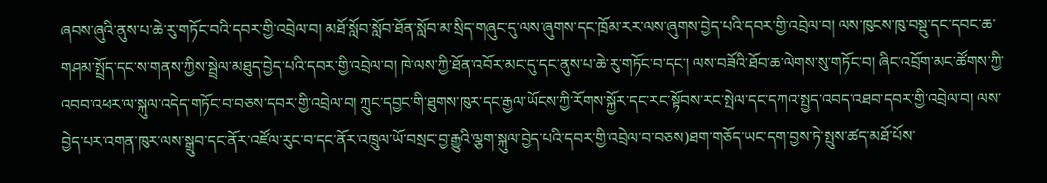ཞབས་ཞུའི་ནུས་པ་ཆེ་རུ་གཏོང་བའི་དབར་གྱི་འབྲེལ་བ། མཐོ་སློབ་སློབ་ཐོན་སློབ་མ་སྲིད་གཞུང་དུ་ལས་ཞུགས་དང་ཁྲོམ་རར་ལས་ཞུགས་བྱེད་པའི་དབར་གྱི་འབྲེལ་བ། ལས་ཁུངས་ཁུ་བསྡུ་དང་དབང་ཆ་གཤམ་སྤྲོད་དང་ས་གནས་ཀྱིས་སྦྲེལ་མཐུད་བྱེད་པའི་དབར་གྱི་འབྲེལ་བ། ཁེ་ལས་ཀྱི་ཐོན་འབོར་མང་དུ་དང་ནུས་པ་ཆེ་རུ་གཏོང་བ་དང་། ལས་བཟོའི་ཐོབ་ཆ་ལེགས་སུ་གཏོང་བ། ཞིང་འབྲོག་མང་ཚོགས་ཀྱི་འབབ་འཕར་ལ་སྐུལ་འདེད་གཏོང་བ་བཅས་དབར་གྱི་འབྲེལ་བ། ཀྲུང་དབྱང་གི་ཐུགས་ཁུར་དང་རྒྱལ་ཡོངས་ཀྱི་རོགས་སྐྱོར་དང་རང་སྟོབས་རང་སྤེལ་དང་དཀའ་སྤྱད་འབད་འཐབ་དབར་གྱི་འབྲེལ་བ། ལས་བྱེད་པར་འགན་ཁུར་ལས་སྒྲུབ་དང་ནོར་འཛོལ་རུང་བ་དང་ནོར་འཁྲུལ་ཡོ་བསྲང་བྱ་རྒྱུའི་ལྕག་སྐུལ་བྱེད་པའི་དབར་གྱི་འབྲེལ་བ་བཅས)ཐག་གཅོད་ཡང་དག་བྱས་ཏེ་སྤུས་ཚད་མཐོ་པོས་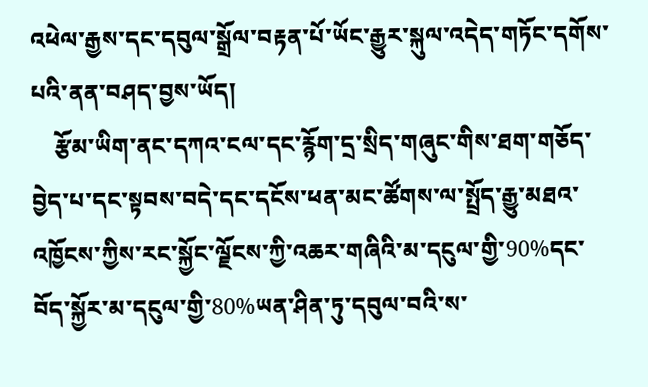འཕེལ་རྒྱས་དང་དབུལ་སྒྲོལ་བརྟན་པོ་ཡོང་རྒྱུར་སྐུལ་འདེད་གཏོང་དགོས་པའི་ནན་བཤད་བྱས་ཡོད།
    རྩོམ་ཡིག་ནང་དཀའ་ངལ་དང་རྙོག་དྲ་སྲིད་གཞུང་གིས་ཐག་གཅོད་བྱེད་པ་དང་སྟབས་བདེ་དང་དངོས་ཕན་མང་ཚོགས་ལ་སྤྲོད་རྒྱུ་མཐའ་འཁྱོངས་ཀྱིས་རང་སྐྱོང་ལྗོངས་ཀྱི་འཆར་གཞིའི་མ་དངུལ་གྱི་90%དང་བོད་སྐྱོར་མ་དངུལ་གྱི་80%ཡན་ཤིན་ཏུ་དབུལ་བའི་ས་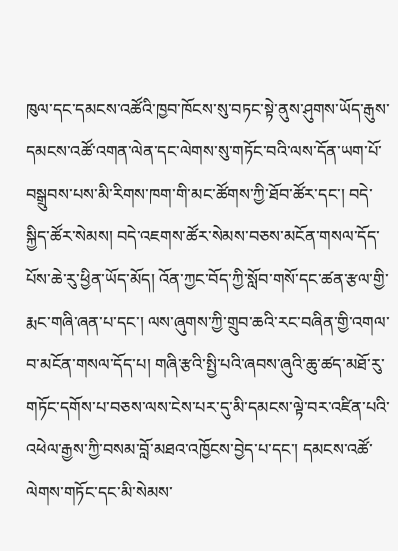ཁུལ་དང་དམངས་འཚོའི་ཁྱབ་ཁོངས་སུ་བཏང་སྟེ་ནུས་ཤུགས་ཡོད་རྒུས་དམངས་འཚོ་འགན་ལེན་དང་ལེགས་སུ་གཏོང་བའི་ལས་དོན་ཡག་པོ་བསྒྲུབས་པས་མི་རིགས་ཁག་གི་མང་ཚོགས་ཀྱི་ཐོབ་ཚོར་དང་། བདེ་སྐྱིད་ཚོར་སེམས། བདེ་འཇགས་ཚོར་སེམས་བཅས་མངོན་གསལ་དོད་པོས་ཆེ་རུ་ཕྱིན་ཡོད་མོད། འོན་ཀྱང་བོད་ཀྱི་སློབ་གསོ་དང་ཚན་རྩལ་གྱི་རྨང་གཞི་ཞན་པ་དང་། ལས་ཞུགས་ཀྱི་གྲུབ་ཆའི་རང་བཞིན་གྱི་འགལ་བ་མངོན་གསལ་དོད་པ། གཞི་རྩའི་སྤྱི་པའི་ཞབས་ཞུའི་ཆུ་ཚད་མཐོ་རུ་གཏོང་དགོས་པ་བཅས་ལས་ངེས་པར་དུ་མི་དམངས་ལྟེ་བར་འཛིན་པའི་འཕེལ་རྒྱས་ཀྱི་བསམ་བློ་མཐའ་འཁྱོངས་བྱེད་པ་དང་། དམངས་འཚོ་ལེགས་གཏོང་དང་མི་སེམས་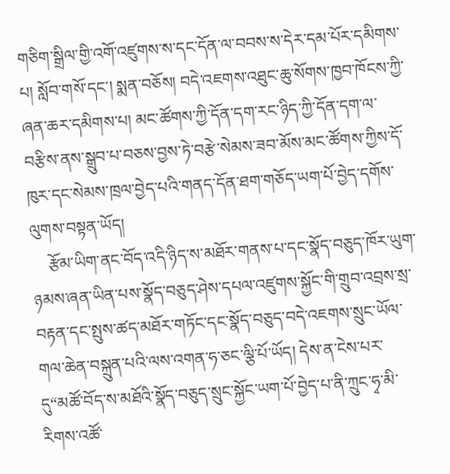གཅིག་སྒྲིལ་གྱི་འགོ་འཛུགས་ས་དང་དོན་ལ་བབས་ས་དེར་དམ་པོར་དམིགས་པ། སློབ་གསོ་དང་། སྨན་བཅོས། བདེ་འཇགས་འཐུང་ཆུ་སོགས་ཁྱབ་ཁོངས་ཀྱི་ཞན་ཆར་དམིགས་པ། མང་ཚོགས་ཀྱི་དོན་དག་རང་ཉིད་ཀྱི་དོན་དག་ལ་བརྩིས་ནས་སྒྲུབ་པ་བཅས་བྱས་ཏེ་བརྩེ་སེམས་ཟབ་མོས་མང་ཚོགས་ཀྱིས་དོ་ཁུར་དང་སེམས་ཁྲལ་བྱེད་པའི་གནད་དོན་ཐག་གཅོད་ཡག་པོ་བྱེད་དགོས་ལུགས་བསྟན་ཡོད།
    རྩོམ་ཡིག་ནང་བོད་འདི་ཉིད་ས་མཐོར་གནས་པ་དང་སྣོད་བཅུད་ཁོར་ཡུག་ཉམས་ཞན་ཡིན་པས་སྣོད་བཅུད་ཤེས་དཔལ་འཛུགས་སྐྱོང་གི་གྲུབ་འབྲས་སྲ་བརྟན་དང་སྤུས་ཚད་མཐོར་གཏོང་དང་སྣོད་བཅུད་བདེ་འཇགས་སྲུང་ཡོལ་གལ་ཆེན་བསྐྲུན་པའི་ལས་འགན་ཧ་ཅང་ལྕི་པོ་ཡོད། དེས་ན་ངེས་པར་དུ“མཚོ་བོད་ས་མཐོའི་སྣོད་བཅུད་སྲུང་སྐྱོང་ཡག་པོ་བྱེད་པ་ནི་ཀྲུང་ཧྭ་མི་རིགས་འཚོ་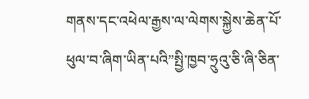གནས་དང་འཕེལ་རྒྱས་ལ་ལེགས་སྐྱེས་ཆེན་པོ་ཕུལ་བ་ཞིག་ཡིན་པའི”སྤྱི་ཁྱབ་ཧྲུའུ་ཅི་ཞི་ཅིན་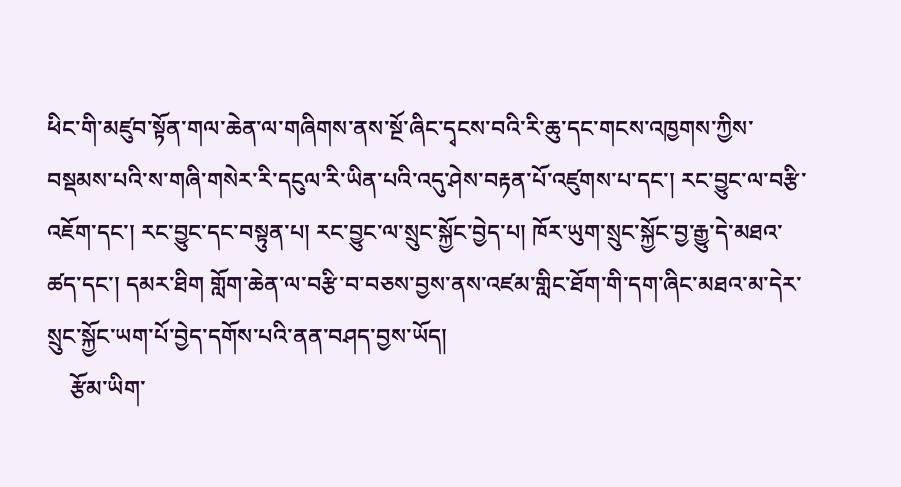ཕིང་གི་མཛུབ་སྟོན་གལ་ཆེན་ལ་གཞིགས་ནས་སྔོ་ཞིང་དྭངས་བའི་རི་ཆུ་དང་གངས་འཁྱགས་ཀྱིས་བསྡམས་པའི་ས་གཞི་གསེར་རི་དངུལ་རི་ཡིན་པའི་འདུ་ཤེས་བརྟན་པོ་འཛུགས་པ་དང་། རང་བྱུང་ལ་བརྩི་འཇོག་དང་། རང་བྱུང་དང་བསྟུན་པ། རང་བྱུང་ལ་སྲུང་སྐྱོང་བྱེད་པ། ཁོར་ཡུག་སྲུང་སྐྱོང་བྱ་རྒྱུ་དེ་མཐའ་ཚད་དང་། དམར་ཐིག གློག་ཆེན་ལ་བརྩི་བ་བཅས་བྱས་ནས་འཛམ་གླིང་ཐོག་གི་དག་ཞིང་མཐའ་མ་དེར་སྲུང་སྐྱོང་ཡག་པོ་བྱེད་དགོས་པའི་ནན་བཤད་བྱས་ཡོད།
    རྩོམ་ཡིག་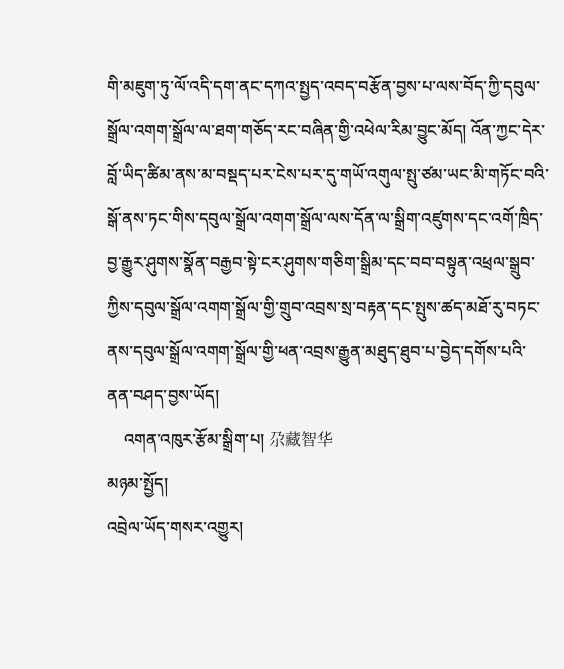གི་མཇུག་ཏུ་ལོ་འདི་དག་ནང་དཀའ་སྤྱད་འབད་བརྩོན་བྱས་པ་ལས་བོད་ཀྱི་དབུལ་སྒྲོལ་འགག་སྒྲོལ་ལ་ཐག་གཅོད་རང་བཞིན་གྱི་འཕེལ་རིམ་བྱུང་མོད། འོན་ཀྱང་དེར་བློ་ཡིད་ཚིམ་ནས་མ་བསྡད་པར་ངེས་པར་དུ་གཡོ་འགུལ་སྤུ་ཙམ་ཡང་མི་གཏོང་བའི་སྒོ་ནས་ཏང་གིས་དབུལ་སྒྲོལ་འགག་སྒྲོལ་ལས་དོན་ལ་སྒྲིག་འཛུགས་དང་འགོ་ཁྲིད་བྱ་རྒྱུར་ཤུགས་སྣོན་བརྒྱབ་སྟེ་ངར་ཤུགས་གཅིག་སྒྲིམ་དང་བབ་བསྟུན་འཕྲལ་སྒྲུབ་ཀྱིས་དབུལ་སྒྲོལ་འགག་སྒྲོལ་གྱི་གྲུབ་འབྲས་སྲ་བརྟན་དང་སྤུས་ཚད་མཐོ་རུ་བཏང་ནས་དབུལ་སྒྲོལ་འགག་སྒྲོལ་གྱི་ཕན་འབྲས་རྒྱུན་མཐུད་ཐུབ་པ་བྱེད་དགོས་པའི་ནན་བཤད་བྱས་ཡོད།
    འགན་འཁུར་རྩོམ་སྒྲིག་པ། 尕藏智华
མཉམ་སྤྱོད།
འབྲེལ་ཡོད་གསར་འགྱུར།